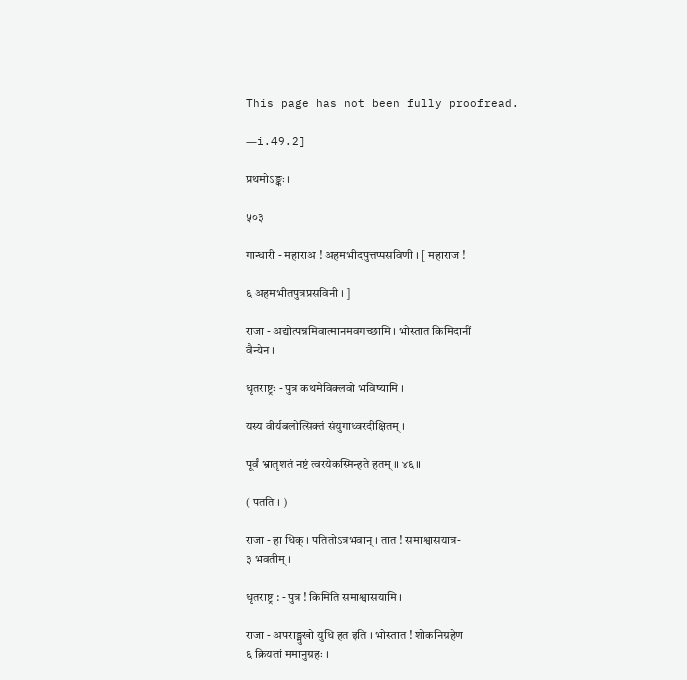This page has not been fully proofread.

―i.49.2]

प्रथमोऽङ्कः ।

५०३

गान्धारी - महाराअ ! अहमभीदपुत्तप्पसविणी । [ महाराज !

६ अहमभीतपुत्रप्रसविनी । ]

राजा - अद्योत्पन्नमिवात्मानमवगच्छामि । भोस्तात किमिदानीं
वैन्येन ।

धृतराष्ट्रः - पुत्र कथमेविक्लवो भविष्यामि ।

यस्य वीर्यबलोत्सिक्तं संयुगाध्वरदीक्षितम् ।

पूर्वं भ्रातृशतं नष्टं त्वरयेकस्मिन्हते हतम् ॥ ४६ ॥

( पतति । )

राजा - हा धिक् । पतितोऽत्रभवान् । तात ! समाश्वासयात्र-
३ भवतीम् ।

धृतराष्ट्र : - पुत्र ! किमिति समाश्वासयामि ।

राजा - अपराङ्मुखो युधि हत इति । भोस्तात ! शोकनिग्रहेण
६ क्रियतां ममानुग्रहः ।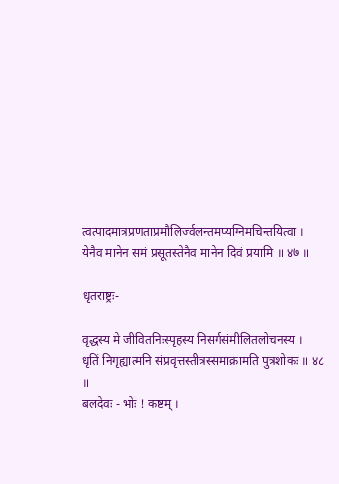त्वत्पादमात्रप्रणताप्रमौलिर्ज्वलन्तमप्यग्निमचिन्तयित्वा ।
येनैव मानेन समं प्रसूतस्तेनैव मानेन दिवं प्रयामि ॥ ४७ ॥

धृतराष्ट्रः-

वृद्धस्य मे जीवितनिःस्पृहस्य निसर्गसंमीलितलोचनस्य ।
धृतिं निगृह्यात्मनि संप्रवृत्तस्तीत्रस्समाक्रामति पुत्रशोकः ॥ ४८ ॥
बलदेवः - भोः ! कष्टम् ।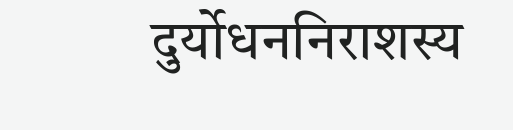दुर्योधननिराशस्य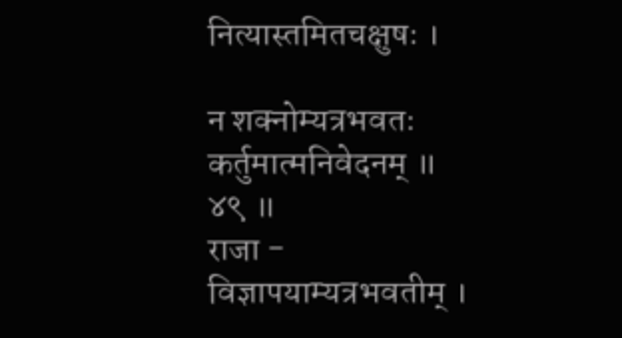नित्यास्तमितचक्षुषः ।

न शक्नोम्यत्रभवतः कर्तुमात्मनिवेदनम् ॥ ४९ ॥
राजा - विज्ञापयाम्यत्रभवतीम् ।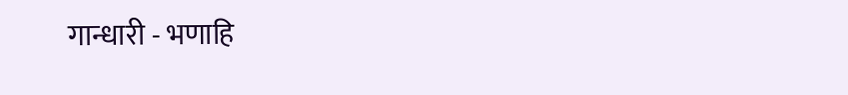गान्धारी - भणाहि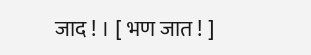जाद ! । [ भण जात ! ]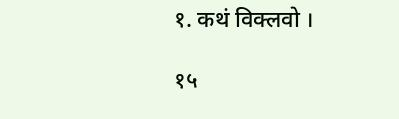१. कथं विक्लवो ।

१५